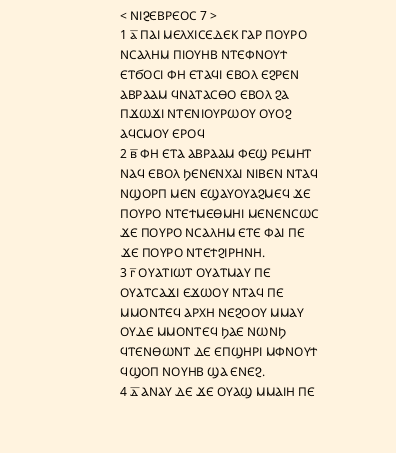< ⲚⲒⳈⲈⲂⲢⲈⲞⲤ 7 >
1 ⲁ̅ ⲠⲀⲒ ⲘⲈⲖⲬⲒⲤⲈⲆⲈⲔ ⲄⲀⲢ ⲠⲞⲨⲢⲞ ⲚⲤⲀⲖⲎⲘ ⲠⲒⲞⲨⲎⲂ ⲚⲦⲈⲪⲚⲞⲨϮ ⲈⲦϬⲞⲤⲒ ⲪⲎ ⲈⲦⲀϤⲒ ⲈⲂⲞⲖ ⲈϨⲢⲈⲚ ⲀⲂⲢⲀⲀⲘ ϤⲚⲀⲦⲀⲤⲐⲞ ⲈⲂⲞⲖ ϨⲀ ⲠϪⲰϪⲒ ⲚⲦⲈⲚⲒⲞⲨⲢⲰⲞⲨ ⲞⲨⲞϨ ⲀϤⲤⲘⲞⲨ ⲈⲢⲞϤ
2 ⲃ̅ ⲪⲎ ⲈⲦⲀ ⲀⲂⲢⲀⲀⲘ ⲪⲈϢ ⲢⲈⲘⲎⲦ ⲚⲀϤ ⲈⲂⲞⲖ ϦⲈⲚⲈⲚⲬⲀⲒ ⲚⲒⲂⲈⲚ ⲚⲦⲀϤ ⲚϢⲞⲢⲠ ⲘⲈⲚ ⲈϢⲀⲨⲞⲨⲀϨⲘⲈϤ ϪⲈ ⲠⲞⲨⲢⲞ ⲚⲦⲈϮⲘⲈⲐⲘⲎⲒ ⲘⲈⲚⲈⲚⲤⲰⲤ ϪⲈ ⲠⲞⲨⲢⲞ ⲚⲤⲀⲖⲎⲘ ⲈⲦⲈ ⲪⲀⲒ ⲠⲈ ϪⲈ ⲠⲞⲨⲢⲞ ⲚⲦⲈϮϨⲒⲢⲎⲚⲎ.
3 ⲅ̅ ⲞⲨⲀⲦⲒⲰⲦ ⲞⲨⲀⲦⲘⲀⲨ ⲠⲈ ⲞⲨⲀⲦⲤⲀϪⲒ ⲈϪⲰⲞⲨ ⲚⲦⲀϤ ⲠⲈ ⲘⲘⲞⲚⲦⲈϤ ⲀⲢⲬⲎ ⲚⲈϨⲞⲞⲨ ⲘⲘⲀⲨ ⲞⲨⲆⲈ ⲘⲘⲞⲚⲦⲈϤ ϦⲀⲈ ⲚⲰⲚϦ ϤⲦⲈⲚⲐⲰⲚⲦ ⲆⲈ ⲈⲠϢⲎⲢⲒ ⲘⲪⲚⲞⲨϮ ϤϢⲞⲠ ⲚⲞⲨⲎⲂ ϢⲀ ⲈⲚⲈϨ.
4 ⲇ̅ ⲀⲚⲀⲨ ⲆⲈ ϪⲈ ⲞⲨⲀϢ ⲘⲘⲀⲒⲎ ⲠⲈ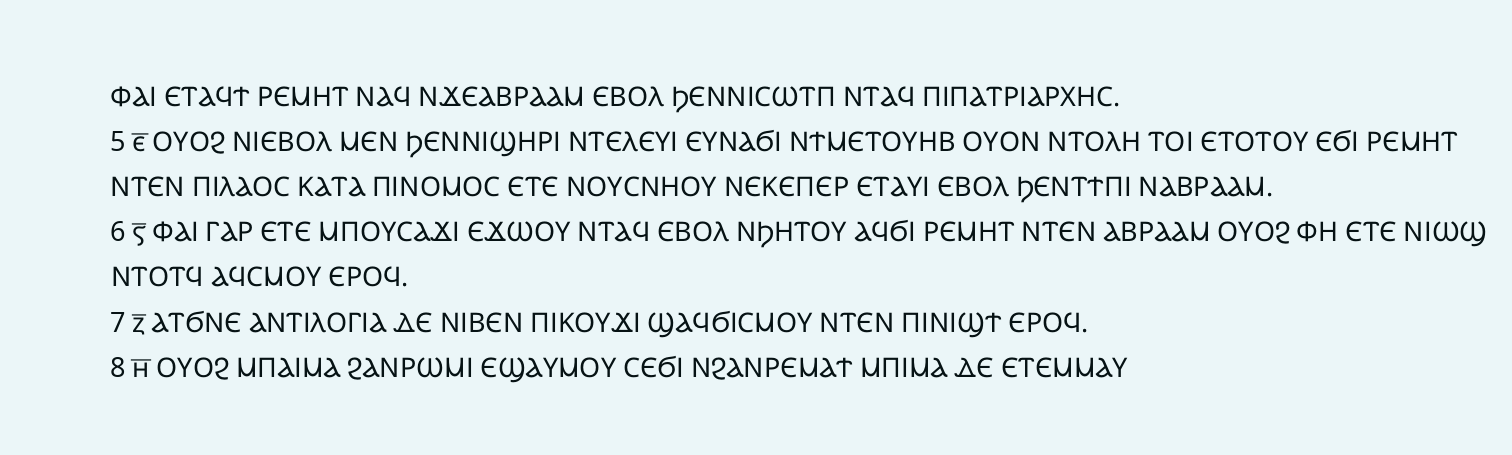ⲪⲀⲒ ⲈⲦⲀϤϮ ⲢⲈⲘⲎⲦ ⲚⲀϤ ⲚϪⲈⲀⲂⲢⲀⲀⲘ ⲈⲂⲞⲖ ϦⲈⲚⲚⲒⲤⲰⲦⲠ ⲚⲦⲀϤ ⲠⲒⲠⲀⲦⲢⲒⲀⲢⲬⲎⲤ.
5 ⲉ̅ ⲞⲨⲞϨ ⲚⲒⲈⲂⲞⲖ ⲘⲈⲚ ϦⲈⲚⲚⲒϢⲎⲢⲒ ⲚⲦⲈⲖⲈⲨⲒ ⲈⲨⲚⲀϬⲒ ⲚϮⲘⲈⲦⲞⲨⲎⲂ ⲞⲨⲞⲚ ⲚⲦⲞⲖⲎ ⲦⲞⲒ ⲈⲦⲞⲦⲞⲨ ⲈϬⲒ ⲢⲈⲘⲎⲦ ⲚⲦⲈⲚ ⲠⲒⲖⲀⲞⲤ ⲔⲀⲦⲀ ⲠⲒⲚⲞⲘⲞⲤ ⲈⲦⲈ ⲚⲞⲨⲤⲚⲎⲞⲨ ⲚⲈⲔⲈⲠⲈⲢ ⲈⲦⲀⲨⲒ ⲈⲂⲞⲖ ϦⲈⲚⲦϮⲠⲒ ⲚⲀⲂⲢⲀⲀⲘ.
6 ⲋ̅ ⲪⲀⲒ ⲄⲀⲢ ⲈⲦⲈ ⲘⲠⲞⲨⲤⲀϪⲒ ⲈϪⲰⲞⲨ ⲚⲦⲀϤ ⲈⲂⲞⲖ ⲚϦⲎⲦⲞⲨ ⲀϤϬⲒ ⲢⲈⲘⲎⲦ ⲚⲦⲈⲚ ⲀⲂⲢⲀⲀⲘ ⲞⲨⲞϨ ⲪⲎ ⲈⲦⲈ ⲚⲒⲰϢ ⲚⲦⲞⲦϤ ⲀϤⲤⲘⲞⲨ ⲈⲢⲞϤ.
7 ⲍ̅ ⲀⲦϬⲚⲈ ⲀⲚⲦⲒⲖⲞⲄⲒⲀ ⲆⲈ ⲚⲒⲂⲈⲚ ⲠⲒⲔⲞⲨϪⲒ ϢⲀϤϬⲒⲤⲘⲞⲨ ⲚⲦⲈⲚ ⲠⲒⲚⲒϢϮ ⲈⲢⲞϤ.
8 ⲏ̅ ⲞⲨⲞϨ ⲘⲠⲀⲒⲘⲀ ϨⲀⲚⲢⲰⲘⲒ ⲈϢⲀⲨⲘⲞⲨ ⲤⲈϬⲒ ⲚϨⲀⲚⲢⲈⲘⲀϮ ⲘⲠⲒⲘⲀ ⲆⲈ ⲈⲦⲈⲘⲘⲀⲨ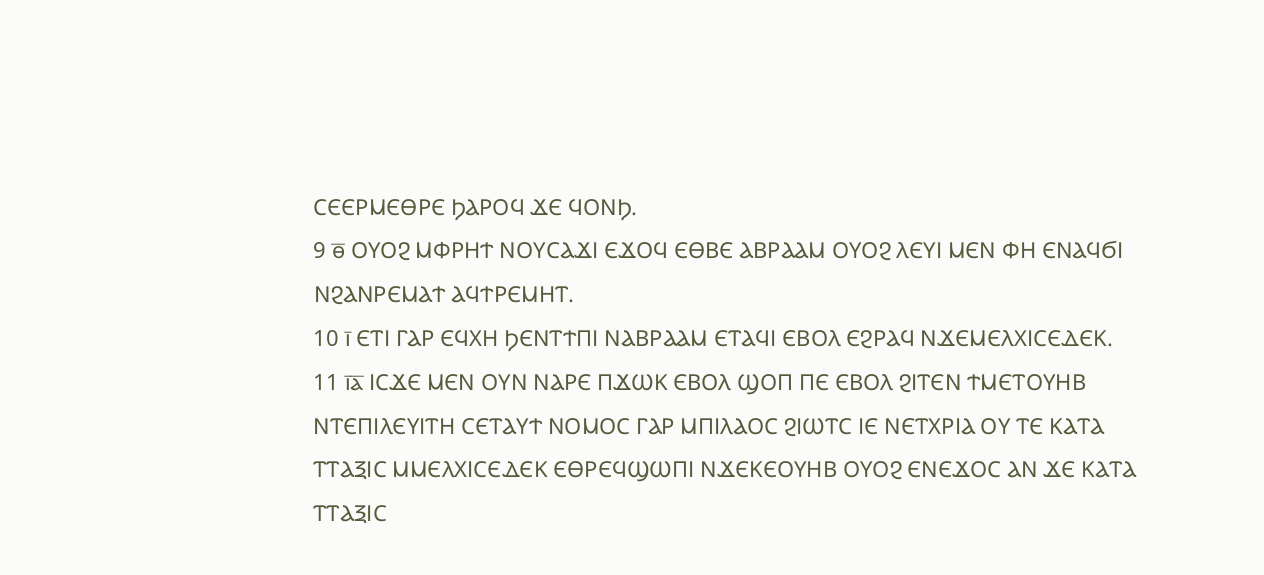ⲤⲈⲈⲢⲘⲈⲐⲢⲈ ϦⲀⲢⲞϤ ϪⲈ ϤⲞⲚϦ.
9 ⲑ̅ ⲞⲨⲞϨ ⲘⲪⲢⲎϮ ⲚⲞⲨⲤⲀϪⲒ ⲈϪⲞϤ ⲈⲐⲂⲈ ⲀⲂⲢⲀⲀⲘ ⲞⲨⲞϨ ⲖⲈⲨⲒ ⲘⲈⲚ ⲪⲎ ⲈⲚⲀϤϬⲒ ⲚϨⲀⲚⲢⲈⲘⲀϮ ⲀϤϮⲢⲈⲘⲎⲦ.
10 ⲓ̅ ⲈⲦⲒ ⲄⲀⲢ ⲈϤⲬⲎ ϦⲈⲚⲦϮⲠⲒ ⲚⲀⲂⲢⲀⲀⲘ ⲈⲦⲀϤⲒ ⲈⲂⲞⲖ ⲈϨⲢⲀϤ ⲚϪⲈⲘⲈⲖⲬⲒⲤⲈⲆⲈⲔ.
11 ⲓ̅ⲁ̅ ⲒⲤϪⲈ ⲘⲈⲚ ⲞⲨⲚ ⲚⲀⲢⲈ ⲠϪⲰⲔ ⲈⲂⲞⲖ ϢⲞⲠ ⲠⲈ ⲈⲂⲞⲖ ϨⲒⲦⲈⲚ ϮⲘⲈⲦⲞⲨⲎⲂ ⲚⲦⲈⲠⲒⲖⲈⲨⲒⲦⲎ ⲤⲈⲦⲀⲨϮ ⲚⲞⲘⲞⲤ ⲄⲀⲢ ⲘⲠⲒⲖⲀⲞⲤ ϨⲒⲰⲦⲤ ⲒⲈ ⲚⲈⲦⲬⲢⲒⲀ ⲞⲨ ⲦⲈ ⲔⲀⲦⲀ ⲦⲦⲀⲜⲒⲤ ⲘⲘⲈⲖⲬⲒⲤⲈⲆⲈⲔ ⲈⲐⲢⲈϤϢⲰⲠⲒ ⲚϪⲈⲔⲈⲞⲨⲎⲂ ⲞⲨⲞϨ ⲈⲚⲈϪⲞⲤ ⲀⲚ ϪⲈ ⲔⲀⲦⲀ ⲦⲦⲀⲜⲒⲤ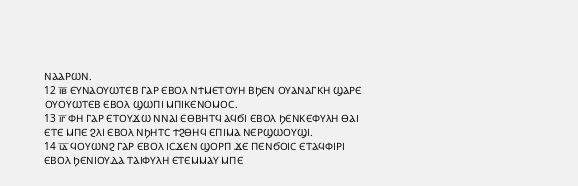ⲚⲀⲀⲢⲰⲚ.
12 ⲓ̅ⲃ̅ ⲈⲨⲚⲀⲞⲨⲰⲦⲈⲂ ⲄⲀⲢ ⲈⲂⲞⲖ ⲚϮⲘⲈⲦⲞⲨⲎ ⲂϦⲈⲚ ⲞⲨⲀⲚⲀⲄⲔⲎ ϢⲀⲢⲈ ⲞⲨⲞⲨⲰⲦⲈⲂ ⲈⲂⲞⲖ ϢⲰⲠⲒ ⲘⲠⲒⲔⲈⲚⲞⲘⲞⲤ.
13 ⲓ̅ⲅ̅ ⲪⲎ ⲄⲀⲢ ⲈⲦⲞⲨϪⲰ ⲚⲚⲀⲒ ⲈⲐⲂⲎⲦϤ ⲀϤϬⲒ ⲈⲂⲞⲖ ϦⲈⲚⲔⲈⲪⲨⲖⲎ ⲐⲀⲒ ⲈⲦⲈ ⲘⲠⲈ ϨⲖⲒ ⲈⲂⲞⲖ ⲚϦⲎⲦⲤ ϮϨⲐⲎϤ ⲈⲠⲒⲘⲀ ⲚⲈⲢϢⲰⲞⲨϢⲒ.
14 ⲓ̅ⲇ̅ ϤⲞⲨⲰⲚϨ ⲄⲀⲢ ⲈⲂⲞⲖ ⲒⲤϪⲈⲚ ϢⲞⲢⲠ ϪⲈ ⲠⲈⲚϬⲞⲒⲤ ⲈⲦⲀϤⲪⲒⲢⲒ ⲈⲂⲞⲖ ϦⲈⲚⲒⲞⲨⲆⲀ ⲦⲀⲒⲪⲨⲖⲎ ⲈⲦⲈⲘⲘⲀⲨ ⲘⲠⲈ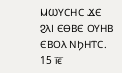ⲘⲰⲨⲤⲎⲤ ϪⲈ ϨⲖⲒ ⲈⲐⲂⲈ ⲞⲨⲎⲂ ⲈⲂⲞⲖ ⲚϦⲎⲦⲤ.
15 ⲓ̅ⲉ̅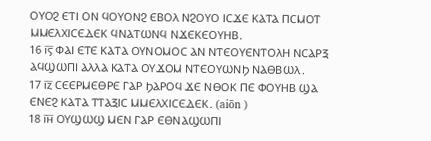ⲞⲨⲞϨ ⲈⲦⲒ ⲞⲚ ϤⲞⲨⲞⲚϨ ⲈⲂⲞⲖ ⲚϨⲞⲨⲞ ⲒⲤϪⲈ ⲔⲀⲦⲀ ⲠⲤⲘⲞⲦ ⲘⲘⲈⲖⲬⲒⲤⲈⲆⲈⲔ ϤⲚⲀⲦⲰⲚϤ ⲚϪⲈⲔⲈⲞⲨⲎⲂ.
16 ⲓ̅ⲋ̅ ⲪⲀⲒ ⲈⲦⲈ ⲔⲀⲦⲀ ⲞⲨⲚⲞⲘⲞⲤ ⲀⲚ ⲚⲦⲈⲞⲨⲈⲚⲦⲞⲖⲎ ⲚⲤⲀⲢⲜ ⲀϤϢⲰⲠⲒ ⲀⲖⲖⲀ ⲔⲀⲦⲀ ⲞⲨϪⲞⲘ ⲚⲦⲈⲞⲨⲰⲚϦ ⲚⲀⲐⲂⲰⲖ.
17 ⲓ̅ⲍ̅ ⲤⲈⲈⲢⲘⲈⲐⲢⲈ ⲄⲀⲢ ϦⲀⲢⲞϤ ϪⲈ ⲚⲐⲞⲔ ⲠⲈ ⲪⲞⲨⲎⲂ ϢⲀ ⲈⲚⲈϨ ⲔⲀⲦⲀ ⲦⲦⲀⲜⲒⲤ ⲘⲘⲈⲖⲬⲒⲤⲈⲆⲈⲔ. (aiōn )
18 ⲓ̅ⲏ̅ ⲞⲨϢⲰϢ ⲘⲈⲚ ⲄⲀⲢ ⲈⲐⲚⲀϢⲰⲠⲒ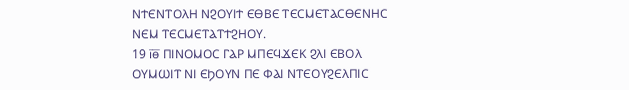ⲚϮⲈⲚⲦⲞⲖⲎ ⲚϨⲞⲨⲒϮ ⲈⲐⲂⲈ ⲦⲈⲤⲘⲈⲦⲀⲤⲐⲈⲚⲎⲤ ⲚⲈⲘ ⲦⲈⲤⲘⲈⲦⲀⲦϮϨⲎⲞⲨ.
19 ⲓ̅ⲑ̅ ⲠⲒⲚⲞⲘⲞⲤ ⲄⲀⲢ ⲘⲠⲈϤϪⲈⲔ ϨⲖⲒ ⲈⲂⲞⲖ ⲞⲨⲘⲰⲒⲦ ⲚⲒ ⲈϦⲞⲨⲚ ⲠⲈ ⲪⲀⲒ ⲚⲦⲈⲞⲨϨⲈⲖⲠⲒⲤ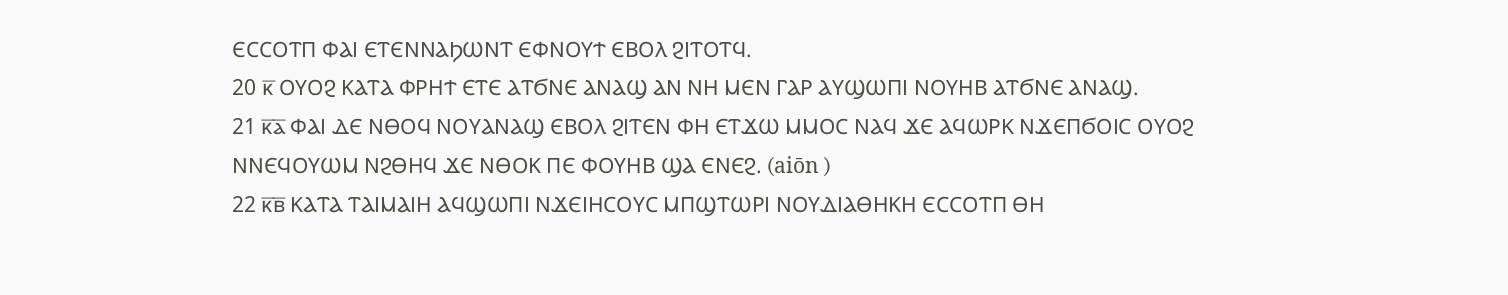ⲈⲤⲤⲞⲦⲠ ⲪⲀⲒ ⲈⲦⲈⲚⲚⲀϦⲰⲚⲦ ⲈⲪⲚⲞⲨϮ ⲈⲂⲞⲖ ϨⲒⲦⲞⲦϤ.
20 ⲕ̅ ⲞⲨⲞϨ ⲔⲀⲦⲀ ⲪⲢⲎϮ ⲈⲦⲈ ⲀⲦϬⲚⲈ ⲀⲚⲀϢ ⲀⲚ ⲚⲎ ⲘⲈⲚ ⲄⲀⲢ ⲀⲨϢⲰⲠⲒ ⲚⲞⲨⲎⲂ ⲀⲦϬⲚⲈ ⲀⲚⲀϢ.
21 ⲕ̅ⲁ̅ ⲪⲀⲒ ⲆⲈ ⲚⲐⲞϤ ⲚⲞⲨⲀⲚⲀϢ ⲈⲂⲞⲖ ϨⲒⲦⲈⲚ ⲪⲎ ⲈⲦϪⲰ ⲘⲘⲞⲤ ⲚⲀϤ ϪⲈ ⲀϤⲰⲢⲔ ⲚϪⲈⲠϬⲞⲒⲤ ⲞⲨⲞϨ ⲚⲚⲈϤⲞⲨⲰⲘ ⲚϨⲐⲎϤ ϪⲈ ⲚⲐⲞⲔ ⲠⲈ ⲪⲞⲨⲎⲂ ϢⲀ ⲈⲚⲈϨ. (aiōn )
22 ⲕ̅ⲃ̅ ⲔⲀⲦⲀ ⲦⲀⲒⲘⲀⲒⲎ ⲀϤϢⲰⲠⲒ ⲚϪⲈⲒⲎⲤⲞⲨⲤ ⲘⲠϢⲦⲰⲢⲒ ⲚⲞⲨⲆⲒⲀⲐⲎⲔⲎ ⲈⲤⲤⲞⲦⲠ ⲐⲎ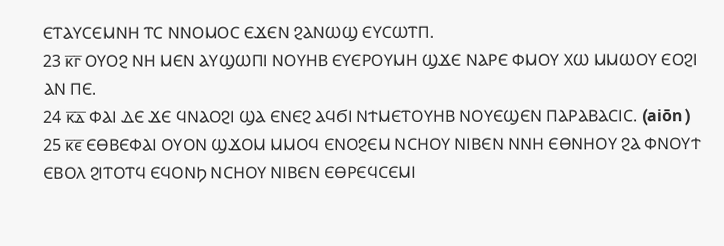ⲈⲦⲀⲨⲤⲈⲘⲚⲎ ⲦⲤ ⲚⲚⲞⲘⲞⲤ ⲈϪⲈⲚ ϨⲀⲚⲰϢ ⲈⲨⲤⲰⲦⲠ.
23 ⲕ̅ⲅ̅ ⲞⲨⲞϨ ⲚⲎ ⲘⲈⲚ ⲀⲨϢⲰⲠⲒ ⲚⲞⲨⲎⲂ ⲈⲨⲈⲢⲞⲨⲘⲎ ϢϪⲈ ⲚⲀⲢⲈ ⲪⲘⲞⲨ ⲬⲰ ⲘⲘⲰⲞⲨ ⲈⲞϨⲒ ⲀⲚ ⲠⲈ.
24 ⲕ̅ⲇ̅ ⲪⲀⲒ ⲆⲈ ϪⲈ ϤⲚⲀⲞϨⲒ ϢⲀ ⲈⲚⲈϨ ⲀϤϬⲒ ⲚϮⲘⲈⲦⲞⲨⲎⲂ ⲚⲞⲨⲈϢⲈⲚ ⲠⲀⲢⲀⲂⲀⲤⲒⲤ. (aiōn )
25 ⲕ̅ⲉ̅ ⲈⲐⲂⲈⲪⲀⲒ ⲞⲨⲞⲚ ϢϪⲞⲘ ⲘⲘⲞϤ ⲈⲚⲞϨⲈⲘ ⲚⲤⲎⲞⲨ ⲚⲒⲂⲈⲚ ⲚⲚⲎ ⲈⲐⲚⲎⲞⲨ ϨⲀ ⲪⲚⲞⲨϮ ⲈⲂⲞⲖ ϨⲒⲦⲞⲦϤ ⲈϤⲞⲚϦ ⲚⲤⲎⲞⲨ ⲚⲒⲂⲈⲚ ⲈⲐⲢⲈϤⲤⲈⲘⲒ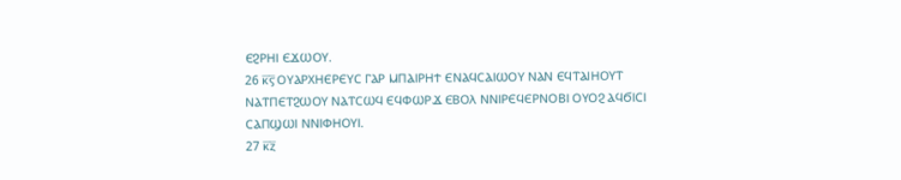ⲈϨⲢⲎⲒ ⲈϪⲰⲞⲨ.
26 ⲕ̅ⲋ̅ ⲞⲨⲀⲢⲬⲎⲈⲢⲈⲨⲤ ⲄⲀⲢ ⲘⲠⲀⲒⲢⲎϮ ⲈⲚⲀϤⲤⲀⲒⲰⲞⲨ ⲚⲀⲚ ⲈϤⲦⲀⲒⲎⲞⲨⲦ ⲚⲀⲦⲠⲈⲦϨⲰⲞⲨ ⲚⲀⲦⲤⲰϤ ⲈϤⲪⲰⲢϪ ⲈⲂⲞⲖ ⲚⲚⲒⲢⲈϤⲈⲢⲚⲞⲂⲒ ⲞⲨⲞϨ ⲀϤϬⲒⲤⲒ ⲤⲀⲠϢⲰⲒ ⲚⲚⲒⲪⲎⲞⲨⲒ.
27 ⲕ̅ⲍ̅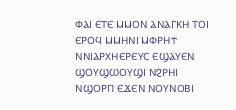ⲪⲀⲒ ⲈⲦⲈ ⲘⲘⲞⲚ ⲀⲚⲀⲄⲔⲎ ⲦⲞⲒ ⲈⲢⲞϤ ⲘⲘⲎⲚⲒ ⲘⲪⲢⲎϮ ⲚⲚⲒⲀⲢⲬⲎⲈⲢⲈⲨⲤ ⲈϢⲀⲨⲈⲚ ϢⲞⲨϢⲰⲞⲨϢⲒ ⲚϨⲢⲎⲒ ⲚϢⲞⲢⲠ ⲈϪⲈⲚ ⲚⲞⲨⲚⲞⲂⲒ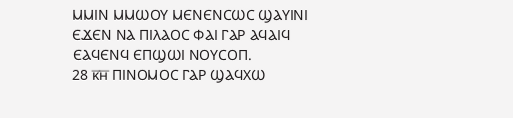ⲘⲘⲒⲚ ⲘⲘⲰⲞⲨ ⲘⲈⲚⲈⲚⲤⲰⲤ ϢⲀⲨⲒⲚⲒ ⲈϪⲈⲚ ⲚⲀ ⲠⲒⲖⲀⲞⲤ ⲪⲀⲒ ⲄⲀⲢ ⲀϤⲀⲒϤ ⲈⲀϤⲈⲚϤ ⲈⲠϢⲰⲒ ⲚⲞⲨⲤⲞⲠ.
28 ⲕ̅ⲏ̅ ⲠⲒⲚⲞⲘⲞⲤ ⲄⲀⲢ ϢⲀϤⲬⲰ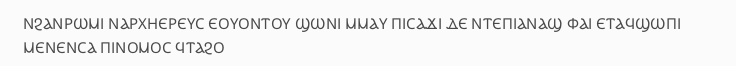ⲚϨⲀⲚⲢⲰⲘⲒ ⲚⲀⲢⲬⲎⲈⲢⲈⲨⲤ ⲈⲞⲨⲞⲚⲦⲞⲨ ϢⲰⲚⲒ ⲘⲘⲀⲨ ⲠⲒⲤⲀϪⲒ ⲆⲈ ⲚⲦⲈⲠⲒⲀⲚⲀϢ ⲪⲀⲒ ⲈⲦⲀϤϢⲰⲠⲒ ⲘⲈⲚⲈⲚⲤⲀ ⲠⲒⲚⲞⲘⲞⲤ ϤⲦⲀϨⲞ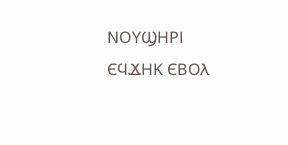ⲚⲞⲨϢⲎⲢⲒ ⲈϤϪⲎⲔ ⲈⲂⲞⲖ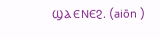ϢⲀ ⲈⲚⲈϨ. (aiōn )